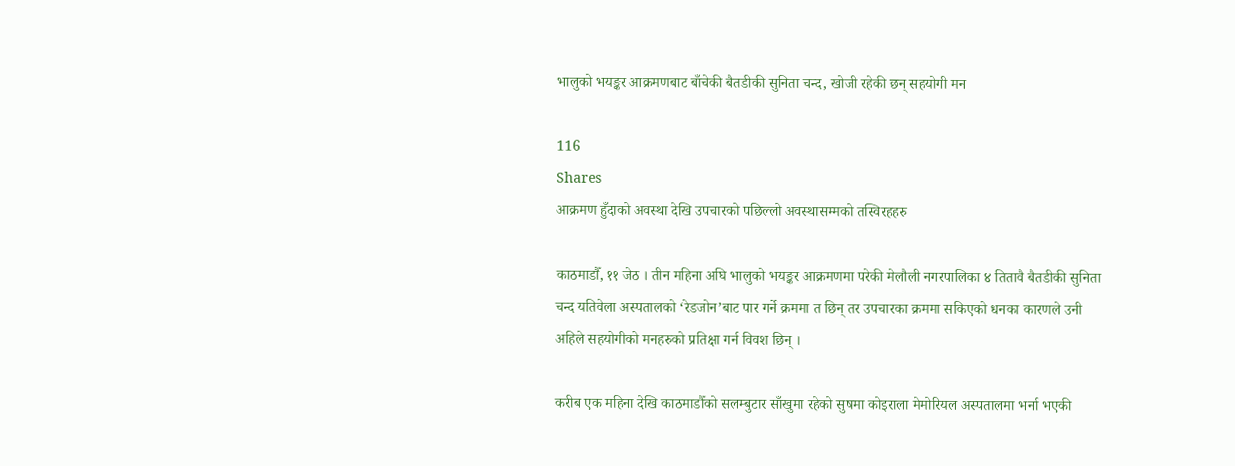भालुको भयङ्कर आक्रमणबाट बाँचेकी बैतडीकी सुनिता चन्द, खोजी रहेकी छन् सहयोगी मन

116
Shares
आक्रमण हुँदाको अवस्था देखि उपचारको पछिल्लो अवस्थासम्मको तस्विरहहरु

काठमाडौँ, ११ जेठ । तीन महिना अघि भालुको भयङ्कर आक्रमणमा परेकी मेलौली नगरपालिका ४ तितावै बैतडीकी सुनिता चन्द यतिवेला अस्पतालको ‘रेडजोन’बाट पार गर्ने क्रममा त छिन् तर उपचारका क्रममा सकिएको धनका कारणले उनी अहिले सहयोगीको मनहरुको प्रतिक्षा गर्न विवश छिन् ।

करीब एक महिना देखि काठमाडौँको सलम्बुटार साँखुमा रहेको सुषमा कोइराला मेमोरियल अस्पतालमा भर्ना भएकी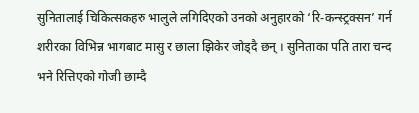सुनितालाई चिकित्सकहरु भालुले लगिदिएको उनको अनुहारको ‘रि-कन्स्ट्रक्सन’ गर्न शरीरका विभिन्न भागबाट मासु र छाला झिकेर जोड्दै छन् । सुनिताका पति तारा चन्द भने रित्तिएको गोजी छाम्दै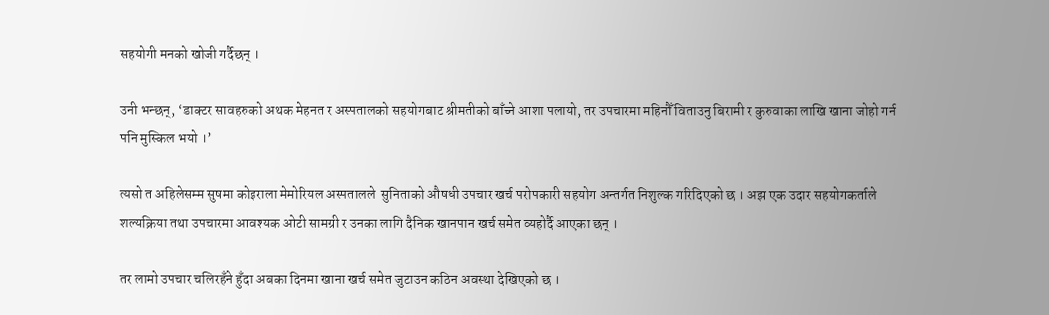सहयोगी मनको खोजी गर्दैछन् ।

उनी भन्छन्, ‘डाक्टर सावहरुको अथक मेहनत र अस्पतालको सहयोगबाट श्रीमतीको बाँच्ने आशा पलायो, तर उपचारमा महिनौँ विताउनु बिरामी र कुरुवाका लाखि खाना जोहो गर्न पनि मुस्किल भयो ।’

त्यसो त अहिलेसम्म सुषमा कोइराला मेमोरियल अस्पतालले  सुनिताको औषधी उपचार खर्च परोपकारी सहयोग अन्तर्गत निशुल्क गरिदिएको छ । अझ एक उदार सहयोगकर्ताले शल्यक्रिया तथा उपचारमा आवश्यक ओटी सामग्री र उनका लागि दैनिक खानपान खर्च समेत व्यहोर्दै आएका छन् ।

तर लामो उपचार चलिरहँने हुँदा अबका दिनमा खाना खर्च समेत जुटाउन कठिन अवस्था देखिएको छ ।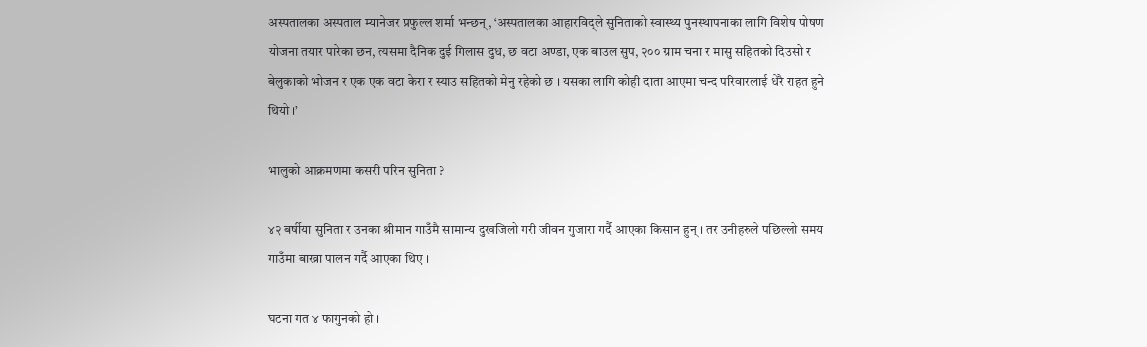अस्पतालका अस्पताल म्यानेजर प्रफुल्ल शर्मा भन्छन्, ‘अस्पतालका आहारविद्ले सुनिताको स्वास्थ्य पुनस्थापनाका लागि विशेष पोषण योजना तयार पारेका छन, त्यसमा दैनिक दुई गिलास दुध, छ वटा अण्डा, एक बाउल सुप, २०० ग्राम चना र मासु सहितको दिउसो र बेलुकाको भोजन र एक एक वटा केरा र स्याउ सहितको मेनु रहेको छ । यसका लागि कोही दाता आएमा चन्द परिवारलाई धेरै राहत हुने थियो ।’

भालुको आक्रमणमा कसरी परिन सुनिता ?

४२ बर्षीया सुनिता र उनका श्रीमान गाउँमै सामान्य दुखजिलो गरी जीवन गुजारा गर्दै आएका किसान हुन् । तर उनीहरुले पछिल्लो समय गाउँमा बाख्रा पालन गर्दै आएका थिए ।

घटना गत ४ फागुनको हो ।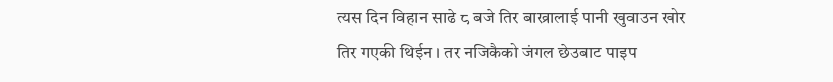त्यस दिन विहान साढे ८ बजे तिर बाख्रालाई पानी खुवाउन खोर तिर गएकी थिईन । तर नजिकैको जंगल छेउबाट पाइप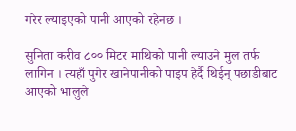गरेर ल्याइएको पानी आएको रहेनछ ।

सुनिता करीव ८०० मिटर माथिको पानी ल्याउने मुल तर्फ लागिन । त्यहाँ पुगेर खानेपानीको पाइप हेर्दै थिईन् पछाडीबाट आएको भालुले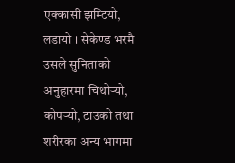एक्कासी झम्टियो, लडायो । सेकेण्ड भरमै उसले सुनिताको अनुहारमा चिथोर्‍यो, कोपर्‍यो, टाउको तथा शरीरका अन्य भागमा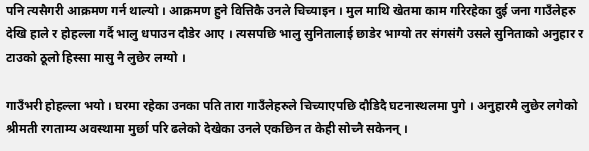पनि त्यसैगरी आक्रमण गर्न थाल्यो । आक्रमण हुने वित्तिकै उनले चिच्याइन । मुल माथि खेतमा काम गरिरहेका दुई जना गाउँलेहरु देखि हाले र होहल्ला गर्दै भालु धपाउन दौडेर आए । त्यसपछि भालु सुनितालाई छाडेर भाग्यो तर संगसंगै उसले सुनिताको अनुहार र टाउको ठूलो हिस्सा मासु नै लुछेर लग्यो ।

गाउँभरी होहल्ला भयो । घरमा रहेका उनका पति तारा गाउँलेहरुले चिच्याएपछि दौडिदै घटनास्थलमा पुगे । अनुहारमै लुछेर लगेको श्रीमती रगताम्य अवस्थामा मुर्छा परि ढलेको देखेका उनले एकछिन त केही सोच्नै सकेनन् ।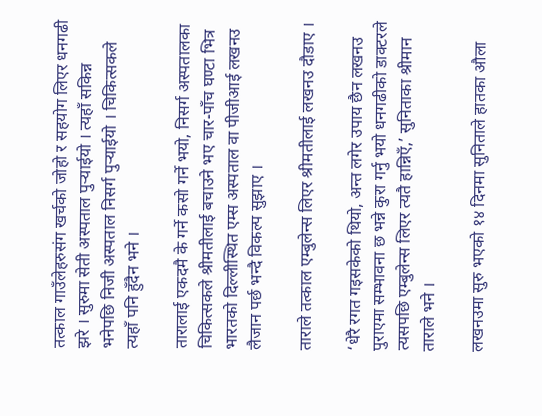तत्काल गाउँलेहरुसंग खर्चको जोहो र सहयोग लिएर धनगढी झरे । सुरुमा सेती अस्पताल पुर्‍याईयो । त्यहाँ सकिन्न भनेपछि निजी अस्पताल निसर्ग पुर्‍याईयो । चिकित्सकले त्यहाँ पनि हुँदैन भने ।

तारालाई एकदमै के गर्ने कसो गर्ने भयो, निसर्ग अस्पतालका चिकित्सकले श्रीमतीलाई बचाउने भए चार-पाँच घण्टा भित्र भारतको दिल्लीस्थित एम्स अस्पताल वा पीजीआई लखनउ लैजान पर्छ भन्दै विकल्प सुझाए ।

ताराले तत्काल एम्बुलेन्स लिएर श्रीमतीलाई लखनउ दौडाए ।

‘धेरै रगत गइसकेको थियो, अन्त लगेर उपाय छैन लखनउ पुराएमा सम्भावना छ भन्ने कुरा गर्नु भयो धनगढीको डाक्टरले त्यसपछि एम्बुलेन्स लिएर त्यतै हान्निएँ,’ सुनिताका श्रीमान ताराले भने ।

लखनउमा सुरु भएको १४ दिनमा सुनिताले हातका औला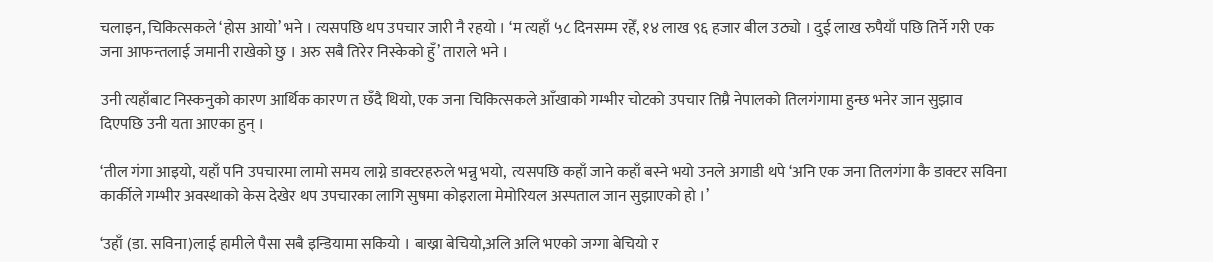चलाइन, चिकित्सकले ‘होस आयो’ भने । त्यसपछि थप उपचार जारी नै रहयो । ‘म त्यहाँ ५८ दिनसम्म रहेँ, १४ लाख ९६ हजार बील उठ्यो । दुई लाख रुपैयाँ पछि तिर्ने गरी एक जना आफन्तलाई जमानी राखेको छु । अरु सबै तिरेर निस्केको हुँ’ ताराले भने ।

उनी त्यहाँबाट निस्कनुको कारण आर्थिक कारण त छँदै थियो, एक जना चिकित्सकले आँखाको गम्भीर चोटको उपचार तिम्रै नेपालको तिलगंगामा हुन्छ भनेर जान सुझाव दिएपछि उनी यता आएका हुन् ।

‘तील गंगा आइयो, यहाँ पनि उपचारमा लामो समय लाग्ने डाक्टरहरुले भन्नु भयो,  त्यसपछि कहाँ जाने कहाँ बस्ने भयो उनले अगाडी थपे ‘अनि एक जना तिलगंगा कै डाक्टर सविना कार्कीले गम्भीर अवस्थाको केस देखेर थप उपचारका लागि सुषमा कोइराला मेमोरियल अस्पताल जान सुझाएको हो ।’

‘उहाँ (डा. सविना)लाई हामीले पैसा सबै इन्डियामा सकियो । बाख्रा बेचियो,अलि अलि भएको जग्गा बेचियो र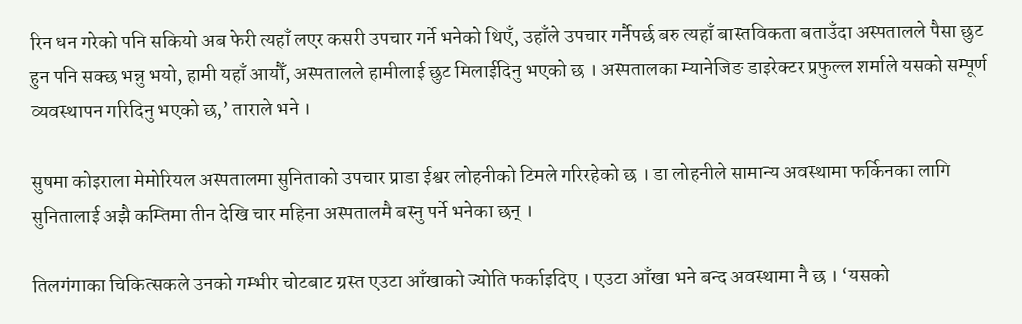रिन धन गरेको पनि सकियो अब फेरी त्यहाँ लएर कसरी उपचार गर्ने भनेको थिएँ, उहाँले उपचार गर्नैपर्छ बरु त्यहाँ बास्तविकता बताउँदा अस्पतालले पैसा छुट हुन पनि सक्छ भन्नु भयो, हामी यहाँ आयौँ, अस्पतालले हामीलाई छुट मिलाईदिनु भएको छ । अस्पतालका म्यानेजिङ डाइरेक्टर प्रफुल्ल शर्माले यसको सम्पूर्ण व्यवस्थापन गरिदिनु भएको छ,’ ताराले भने ।

सुषमा कोइराला मेमोरियल अस्पतालमा सुनिताको उपचार प्राडा ईश्वर लोहनीको टिमले गरिरहेको छ । डा लोहनीले सामान्य अवस्थामा फर्किनका लागि सुनितालाई अझै कम्तिमा तीन देखि चार महिना अस्पतालमै बस्नु पर्ने भनेका छन् ।

तिलगंगाका चिकित्सकले उनको गम्भीर चोटबाट ग्रस्त एउटा आँखाको ज्योति फर्काइदिए । एउटा आँखा भने बन्द अवस्थामा नै छ । ‘यसको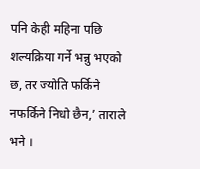पनि केही महिना पछि शल्यक्रिया गर्ने भन्नु भएको छ, तर ज्योति फर्किने नफर्किने निधो छैन,’ ताराले भने ।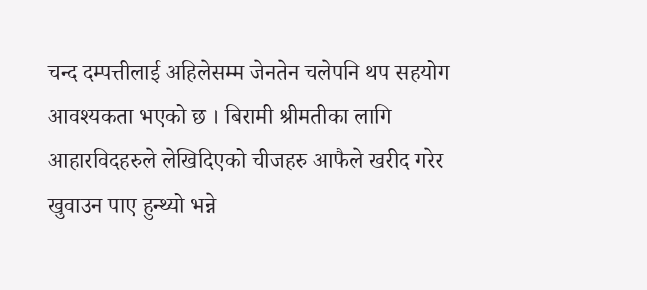चन्द दम्पत्तीलाई अहिलेसम्म जेनतेन चलेपनि थप सहयोग आवश्यकता भएको छ । बिरामी श्रीमतीका लागि आहारविदहरुले लेखिदिएको चीजहरु आफैले खरीद गरेर खुवाउन पाए हुन्थ्यो भन्ने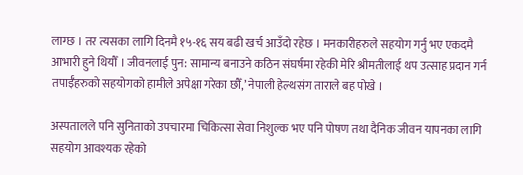लाग्छ । तर त्यसका लागि दिनमै १५-१६ सय बढी खर्च आउँदो रहेछ । मनकारीहरुले सहयोग गर्नु भए एकदमै आभारी हुने थियौँ । जीवनलाई पुन: सामान्य बनाउने कठिन संघर्षमा रहेकी मेरि श्रीमतीलाई थप उत्साह प्रदान गर्न तपाईँहरुको सहयोगको हामीले अपेक्षा गरेका छौँ,’ नेपाली हेल्थसंग ताराले बह पोखे ।

अस्पतालले पनि सुनिताको उपचारमा चिकित्सा सेवा निशुल्क भए पनि पोषण तथा दैनिक जीवन यापनका लागि सहयोग आवश्यक रहेको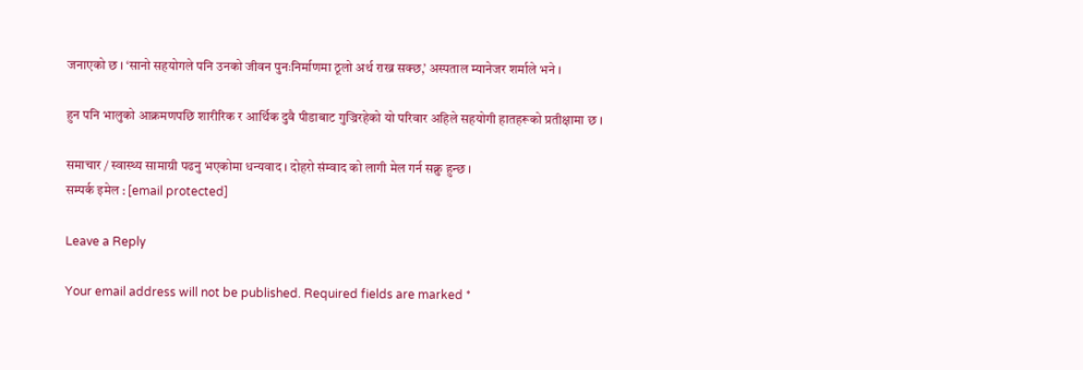जनाएको छ । ‘सानो सहयोगले पनि उनको जीवन पुनःनिर्माणमा ठूलो अर्थ राख्न सक्छ,’ अस्पताल म्यानेजर शर्माले भने ।

हुन पनि भालुको आक्रमणपछि शारीरिक र आर्थिक दुवै पीडाबाट गुज्रिरहेको यो परिवार अहिले सहयोगी हातहरूको प्रतीक्षामा छ ।

समाचार / स्वास्थ्य सामाग्री पढनु भएकोमा धन्यवाद । दोहरो संम्वाद को लागी मेल गर्न सक्नु हुन्छ ।
सम्पर्क इमेल : [email protected]

Leave a Reply

Your email address will not be published. Required fields are marked *